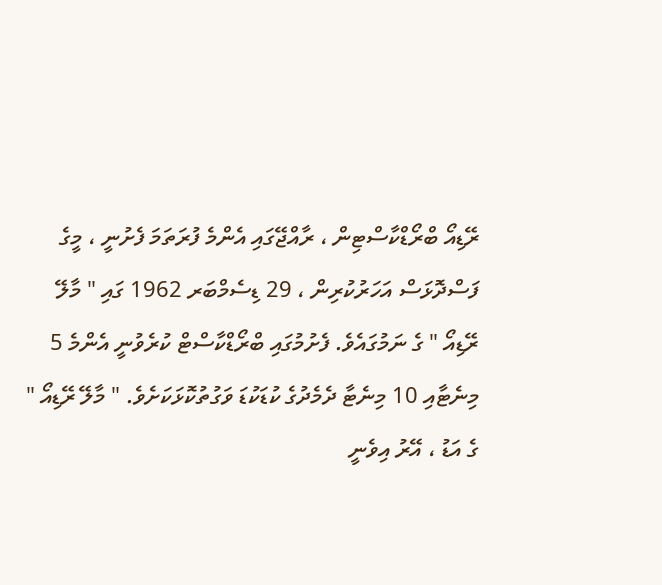ރޭޑިއޯ ބްރޯޑްކާސްޓިން ، ރާއްޖޭގައި އެންމެ ފުރަތަމަ ފެށުނީ ، މީގެ ފަސްދޮޅަސް އަހަރުކުރިން ، 29 ޑިސެމްބަރ 1962 ގައި " މާލޭ ރޭޑިއޯ " ގެ ނަމުގައެވެ. ފެށުމުގައި ބްރޯޑްކާސްޓް ކުރެވުނީ އެންމެ 5 މިނެޓާއި 10 މިނެޓާ ދެމެދުގެ ކުޑަކުޑަ ވަގުތުކޮޅަކަށެވެ. " މާލޭ ރޭޑިއޯ " ގެ އަޑު ، އޭރު އިވެނީ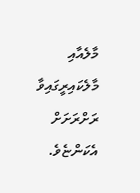މާލެއާއި މާލެކައިރީގައިވާ ރަށްރަށަށް އެކަންޏެވެ.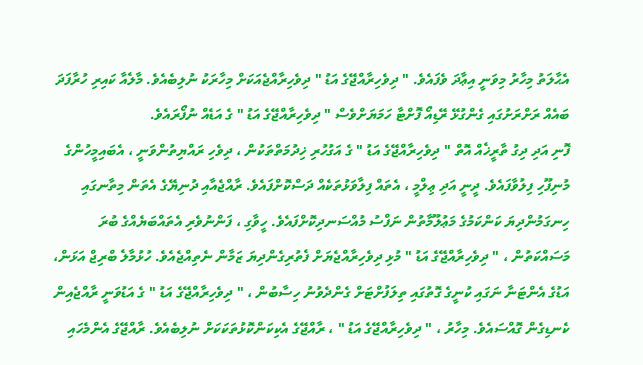އެޙާލަތު މިހާރު މިވަނީ އިޢާދަ ވެފައެވެ. " ދިވެހިރާއްޖޭގެ އަޑު " ދިވެހިރާއްޖެއަކަށް މިހާރަކު ނުލިބެއެވެ. މާލެއާ ކައިރި ހުރާފަދަ ބައެއް ރަށްރަށުގައި ގެންގުޅޭ ރޭޑިއޯ ފޮށްޓާ ހަމަޔަށްވެސް " ދިވެހިރާއްޖޭގެ އަޑު " ގެ އަޑެއް ނުފޯރައެވެ.
ފޮނި އަދި ދިގު ތާރީޚެއް އޮތް " ދިވެހިރާއްޖޭގެ އަޑު " ގެ އަގުހުރި ޚިދުމަތްތަކުން ، ދިވެހި ރައްޔިތުންވަނީ ، އެބައިމީހުންގެ މުނިފޫހި ފިލުވާފައެވެ. ދީނީ އަދި ޢިލްމީ ، އެތައް ފިލާވަޅުތަކެއް ދަސްކޮށްފައެވެ. ރާއްޖެއާއި ދުނިޔޭގެ އެތަން މިތާނގައި ހިނގަމުންދިޔަ ކަންކަމުގެ މަޢުލޫމާތުން ނަފްސު މުއްސަނދިކޮށްފައެވެ. ހީވާގި ، ފަންނުވެރި އެތައްބަޔެއްގެ ބުރަ މަސައްކަތުން ، " ދިވެހިރާއްޖޭގެ އަޑު " މުޅި ދިވެހިރާއްޖެޔަށް ފެތުރިގެންދިޔަ ޒަމާން ނެތިއްޖެއެވެ. ހުޅުމާލެ ބްރިޖް އަޅަން، އަޑުގެ އެންޓަނާ ނަގައި ކުނީގެ ގޮތުގައި ތިލަފުށްޓަށް ގެންދެވުނު ހިސާބުން ، " ދިވެހިރާއްޖޭގެ އަޑު " ގެ އަޑުވަނީ ރާއްޖެއިން ކެނޑިގެން ގޮއްސައެވެ. މިހާރު ، " ދިވެހިރާއްޖޭގެ އަޑު " ، ރާއްޖޭގެ އެކިކަންކޮޅުތަކަކަށް ނުލިބެއެވެ. ރާއްޖޭގެ އެންމެހައި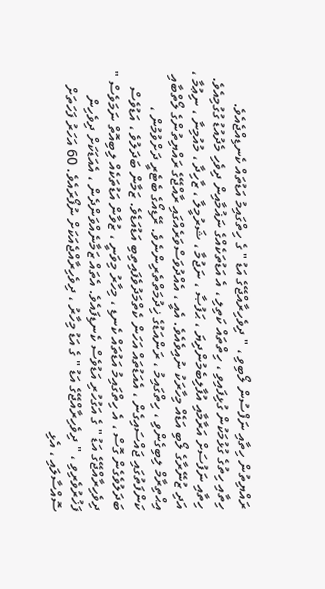ރައްޔިތުން ހިތާއި ނަފްސުން ލޯބިވި ، " ދިވެހިރާއްޖޭގެ އަޑު " ގެ ހިތްގައިމު އަޑުތައް ކެނޑިއްޖެއެވެ.
ހިތާއި ހިތުގެ ގުޅުމަކުން ގުޅިފައިވި ، ހިތްތައް ކަތިލި ، އެ އަޑުތަކެއްގެ ނަޣުމާއިން ދިވެހި މެދުއުޑު ގުގުމިއެވެ. ހިތާއި ނަފުސަށް އަރާމާއި އުފާލިބެމުންދިޔަ ، ޙަފުޞާ ، ނަޖުމާ ، ޝަރުމީލާ ، ޒާހިދާ ، މުއުމިނާ ، ނިޢުމާ ، އަދި ޒުނޭރާގެ ލޯބި އަޑެއް މިހާރަކު ނުއިވެއެވެ. އެއީ ، އެއްދުވަސްވަރެއްގައި ރާއްޖޭގެ ރައްޔިތުންގެ ލޯތްބާއި އިޙްތިރާމް ލިބިގެންވި ، ހިތްގައިމު ، ރަންއަޑުގެ ޚިދުމަތްތެރިންނެވެ. ރޭޑިއޯގެ ބެޓެރީ ދަށްވުމުން ، ކަންފަތުގައި ޖައްސައިގެން ، އެއަޑުތައް އަހަން ކެތްމަދުވެފައިތިބި އަޑުއަޑެވެ. ޒަމާން ބަދަލުވެ ، އަޑުވެސް ބަދަލުވެގެން ގޮސް ، އެ ހިތްގައިމު އަޑުތައް ކެނޑި ، މިހާރު މިވަނީ ، ޒުވާން އަޑުތަކެއް ލިބިއޮތް ނަމަވެސް " ދިވެހިރާއްޖޭގެ އަޑު " ގެ އަގުހުރި އަޑުވެސް ކެނޑިފައެވެ. އެތައް ޒަމާނެއްވަންދެން ، އެއަޑަކަށް ދިވެހިން ފަޚުރުވެރިވި ، " ދިވެހިރާއްޖޭގެ އަޑު " ގެ އަޑު މިހާރު ، ދިވެހިރާއްޖެއަކަށް ނުފޯރައެވެ. 60 އަހަރު ފަހަތަށް ސޮއްސާލައި ، އެޅި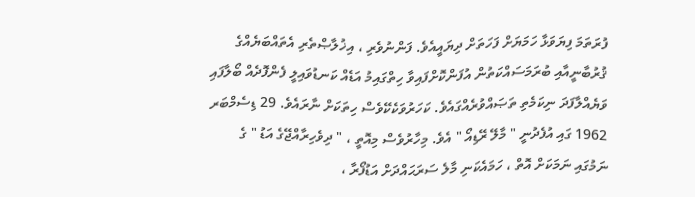ފުރަތަމަ ފިޔަވަޅާ ހަމަޔަށް ފަހަތަށް ދިޔައީއެވެ. ފަންނުވެރި ، އިޚުލާޞްތެރި އެތައްބަޔެއްގެ ޤުރުބާނީއާއި ބުރަމަސައްކަތުން އުފަންކޮށްފައިވާ ހިތްގައިމު އަޑެއް ކަނޑުވައިލީ ފެންފޮދެއް ބޯލާފައި ވަޔެއްލާފަދަ ނިކަމެތި ތަޞައްވުރެއްގައެވެ. ކަހަރުވަކެކޭވެސް ހިތަކަށް ނާރައެވެ. 29 ޑިސެމްބަރ 1962 ގައި އުފެދުނީ " މާލޭ ރޭޑިއޯ " އެވެ. މިހާރުވެސް މިއޮތީ ، " ދިވެހިރާއްޖޭގެ އަޑު " ގެ ނަމުގައި ނަމަކަށް އޮތް ، ހަމައެކަނި މާލެ ސަރަޙައްދަށް އަޑުފޯރާ ،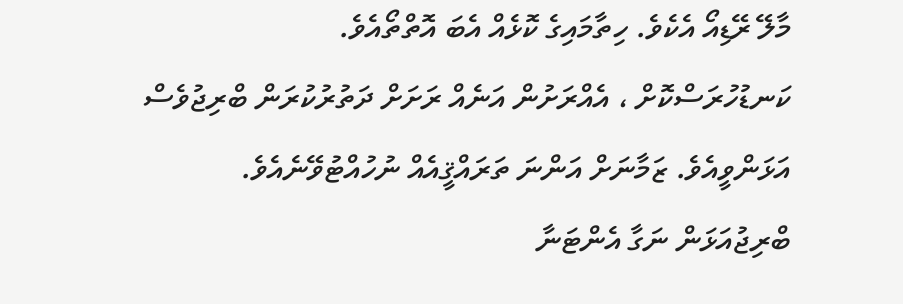މާލޭ ރޭޑިއޯ އެކެވެ. ހިތާމައިގެ ކޮޅެއް އެބަ އޮތްތޯއެވެ.
ކަނޑުހުރަސްކޮށް ، އެއްރަށުން އަނެއް ރަށަށް ދަތުރުކުރަން ބްރިޖުވެސް އަޅަންވީއެވެ. ޒަމާނަށް އަންނަ ތަރައްޤީއެއް ނުހުއްޓުވޭނެއެވެ. ބްރިޖުއަޅަން ނަގާ އެންޓަނާ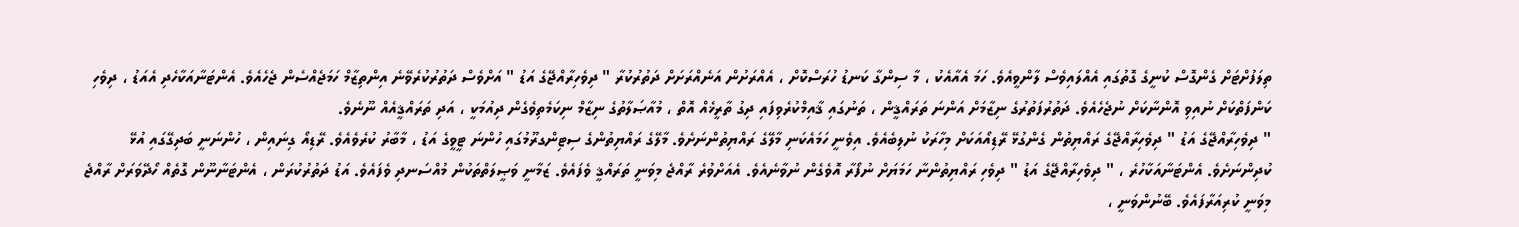ތިލަފުށްޓަށް ގެންގޮސް ކުނީގެ ގޮތުގައި އެއްލައިވެސް ލާންވީއެވެ. ހަމަ އެއާއެކު ، މާ ސިންގާ ކަނޑު ހުރަސްކޮށް ، އެއްރަށުން އަނެއްރަށަށް ދަތުރުކުރާ " ދިވެހިރާއްޖޭގެ އަޑު " އަށްވެސް ދަތުރުކުރެވޭނެ އިންތިޒާމް ހަމަޖެއްސެން ޖެހެއެވެ. އެންޓަނާއަކާހެދި އެއަޑު ، ދިވެހި ކަންފަތްކަށް ނުއިވި އޮންނާކަށް ނުޖެހެއެވެ. ދަތުރުފަތުރުގެ ނިޒާމަށް އަންނަ ތަރައްޤީން ، ތަނުގައި ޤާއިމްކުރެވިފައި ދިގު ތާރީޚެއް އޮތް ، މުއާޞަލާތުގެ ނިޒާމް ނިކަމެތިވެގެން ދިއުމަކީ ، އަދި ތަރައްޤީއެއް ނޫނެވެ.
" ދިވެހިރާއްޖޭގެ އަޑު " ދިވެހިރާއްޖޭގެ ރައްޔިތުން ގެންގުޅޭ ރޭޑިއޯއަކަށް މިހާރަކު ނުލިބެއެވެ. އިވެނީ ހަމައެކަނި މާލޭގެ ރައްޔިތުންނަށެވެ. މާލޭގެ ރައްޔިތުންގެ ސިޓިންގރޫމުގައި ހުންނަ ޓީވީގެ އަޑު ، މާބާރު ކުރެވެއެވެ. ރޭޑިއޯ ގިނައިން ، ހުންނަނީ ބަދިގޭގައި އުޅޭ ކުދިންނަށެވެ. އެންޓަނާއަކާހުރެ ، " ދިވެހިރާއްޖޭގެ އަޑު " ދިވެހި ރައްޔިތުންނާ ހަމަޔަށް ނުފޯރާ އޮވެގެން ނުވާނެއެވެ. އެއަށްވުރެ ރާއްޖެ މިވަނީ ތަރައްޤީ ވެފައެވެ. ޒަމާނީ ވަޞީލަތްތަކުން މުއްސަނދި ވެފައެވެ. އަޑު ދަތުރުކުރަން ، އެންޓަނާނޫން ގޮތެއް ހޯދޭވަރަށް ރާއްޖެ މިވަނީ ކުރިއަރާފައެވެ. ބޭނުންވަނީ ،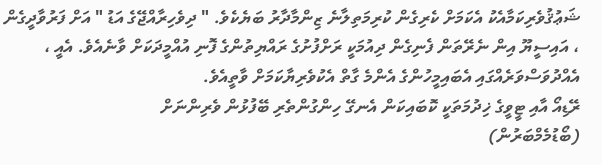ޝަޢުޤުވެރިކަމާއެކު އެކަމަށް ކެރިގެން ކުރިމަތިލާނެ ޒިންމާދާރު ބަޔެކެވެ. " ދިވެހިރާއްޖޭގެ އަޑު " އަށް ފަރުވާދީގެން ، އައިސީޔޫ އިން ނެރޭތަން ފެނިގެން ދިއުމަކީ ރަށްފުށުގެ ރައްޔިތުންގެ ފޮނި އުއްމީދަކަށް ވާނެއެވެ. އެއީ ، އެއްދުވަސްވަރެއްގައި އެބައިމީހުންގެ އެންމެ ގާތް އެކުވެރިޔާކަމަށް ވާތީއެވެ.
ރޭޑިއޯ އާއި ޓީވީގެ ޚިދުމަތަކީ ކޮބައިކަން އެނގޭ ހިންގުންތެރި ބޭފުޅުން ވެރިންނަށް
(ބޯޑުމެމްބަރުން)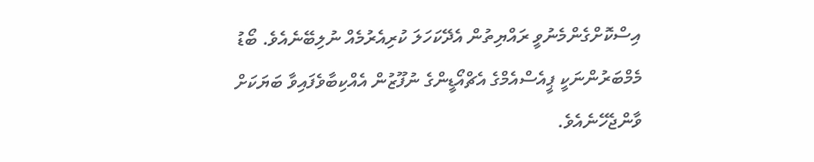އިސްކޮށްގެންމެނުވީ ރައްޔިތުން އެދޭކަހަލަ ކުރިއެރުމެއް ނުލިބޭނެއެވެ. ބޯޑު މެމްބަރުންނަކީ ޕީއެސްއެމްގެ އެޗްއޯޑީންގެ ނުފޫޒުން އެއްކިބާވެފައިވާ ބަޔަކަށް ވާންޖެހޭނެއެވެ.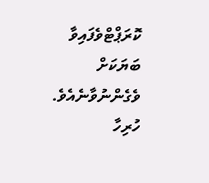ކޮރަޕްޓްވެފައިވާ ބަޔަކަށް ވެގެންނުވާނެއެވެ. ހުރިހާ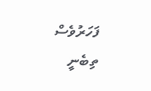ފަހަރުވެސް ތިބެނީ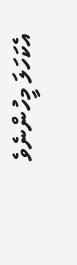އެކަހަލަ މީހުންނެވެ